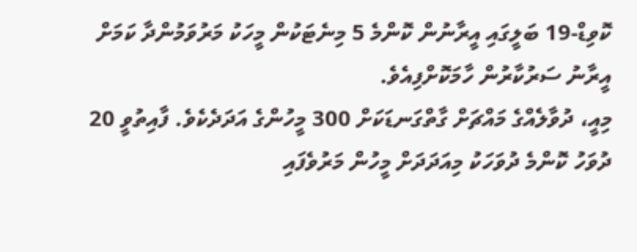ކޮވިޑް-19 ބަލީގައި އީރާނުން ކޮންމެ 5 މިނެޓަކުން މީހަކު މަރުވަމުންދާ ކަމަށް އީރާނު ސަރުކާރުން ހާމަކޮށްފިއެވެ.
މިއީ، ދުވާލެއްގެ މައްޗަށް ގާތްގަނޑަކަށް 300 މީހުންގެ އަދަދެކެވެ. ފާއިތުވީ 20 ދުވަހު ކޮންމެ ދުވަހަކު މިއަދަދަށް މީހުން މަރުވެފައި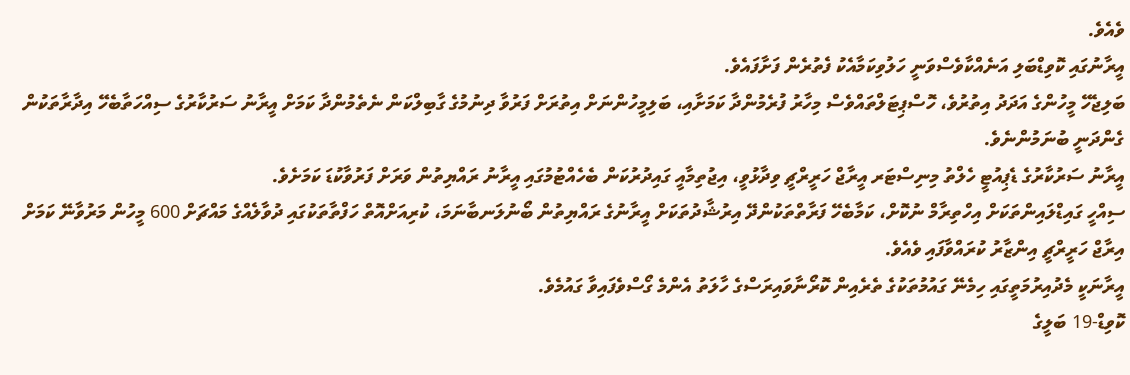ވެއެވެ.
އީރާނުގައި ކޮވިޑްބަލި އަނެއްކާވެސްވަނީ ހަލުވިކަމާއެކު ފެތުރެން ފަށާފައެވެ.
ބަލިޖެހޭ މީހުންގެ އަދަދު އިތުރުވެ، ހޮސްޕިޓަލްތައްވެސް މިހާރު ފުރެމުންދާ ކަމަށާއި، ބަލިމީހުންނަށް އިތުރަށް ފަރުވާ ދިނުމުގެ ގާބިލްކަން ނެތެމުންދާ ކަމަށް އީރާނު ސަރުކާރުގެ ސިއްހަތާބެހޭ އިދާރާތަކުން ގެންދަނީ ބުނަމުންނެވެ.
އީރާނު ސަރުކާރުގެ ޑެޕިއުޓީ ހެލްތު މިނިސްޓަރ އީރާޖް ހަރީރްޗީ ވިދާޅުވީ، އިޖުތިމާއީ ގައިދުރުކަން ބެހެއްޓުމުގައި އީރާނު ރައްޔިތުން ވަރަށް ފަރުވާކުޑަ ކަމަށެވެ.
ސިއްހީ ގައިޑްލައިންތަކަށް އިހްތިރާމް ނުކޮށް، ކަމާބެހޭ ފަރާތްތަކުންދޭ އިރުޝާދުތަކަށް އީރާނުގެ ރައްޔިތުން ބޯނުލަނބާނަމަ، ކުރިއަށްއޮތް ހަފްތާތަކުގައި ދުވާލެއްގެ މައްޗަށް 600 މީހުން މަރުވާނޭ ކަމަށް އިރާޖް ހަރީރްޗީ އިންޒާރު ކުރައްވާފައި ވެއެވެ.
އީރާނަކީ މެދުއިރުމަތީގައި ހިމެނޭ ގައުމުތަކުގެ ތެރެއިން ކޮރޯނާވައިރަސްގެ ހާލަތު އެންމެ ގޯސްވެފައިވާ ގައުމެވެ.
ކޮވިޑް-19 ބަލީގެ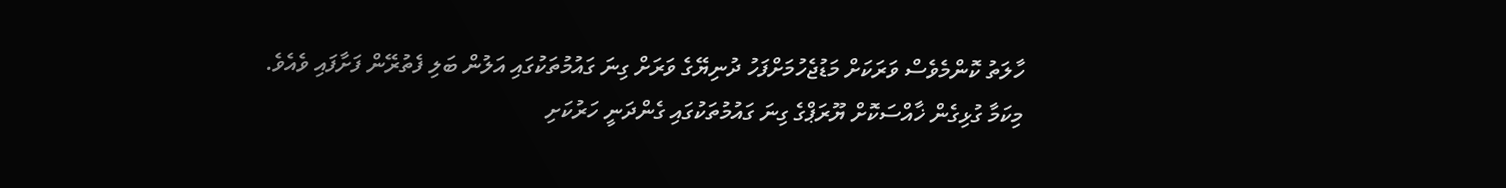ހާލަތު ކޮންމެވެސް ވަރަކަށް މަޑުޖެހުމަށްފަހު ދުނިޔޭގެ ވަރަށް ގިނަ ގައުމުތަކުގައި އަލުން ބަލި ފެތުރޭން ފަށާފައި ވެއެވެ.
މިކަމާ ގުޅިގެން ޚާއްސަކޮށް ޔޫރަޕްގެ ގިނަ ގައުމުތަކުގައި ގެންދަނީ ހަރުކަށި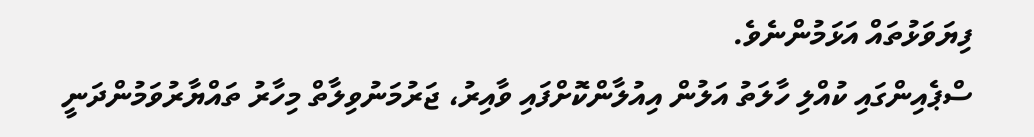ފިޔަވަޅުތައް އަޅަމުންނެވެ.
ސްޕެއިންގައި ކުއްލި ހާލަތު އަލުން އިއުލާންކޮށްފައި ވާއިރު، ޖަރުމަނުވިލާތް މިހާރު ތައްޔާރުވަމުންދަނީ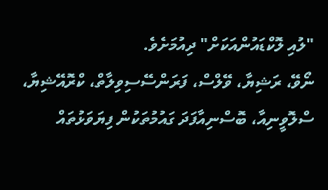"ލުއި ލޮކްޑައުންއަކަށް" ދިއުމަށެވެ.
ނޯވޭ، ރަޝިޔާ، ވޭލްސް، ފަރަންސޭސިވިލާތް، ކްރޮއޭޝިޔާ، ސްލޮވީނިއާ، ބޮސްނިއާފަދަ ގައުމުތަކުން ފިޔަވަޅުތައް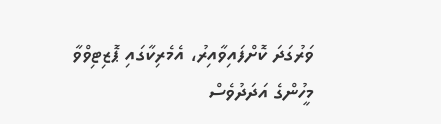ވަރުގަދަ ކޮށްފައިވާއިރު، އެމެރިކާގައި ޕޮޒިޓިވްވާ މީހުންގެ އަދަދުވެސް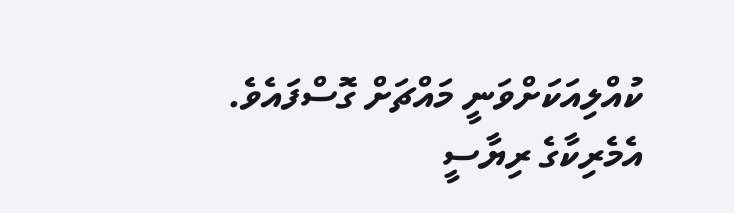ކުއްލިއަކަށްވަނީ މައްޗަށް ގޮސްފައެވެ. އެމެރިކާގެ ރިޔާސީ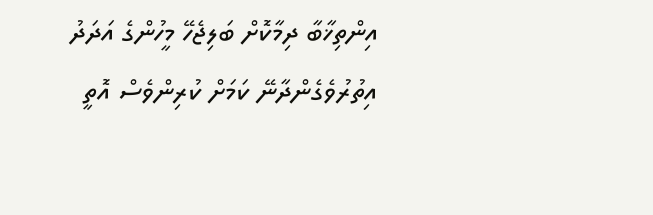އިންތިޚާބާ ދިމާކޮށް ބަލިޖެހޭ މީހުންގެ އަދަދު އިތުރުވެގެންދާނޭ ކަމަށް ކުރިންވެސް އޮތީ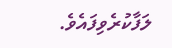ލަފާކުރެވިފައެވެ.